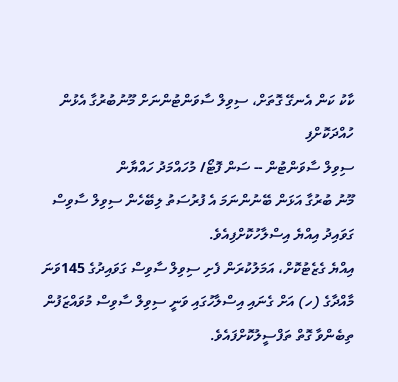ކާކު ކަން އެނގޭ ގޮތަށް، ސިވިލް ސާވަންޓުންނަށް މޫނުބުރުގާ އެޅުން ހުއްދަކޮށްފި
ސިވިލް ސާވަންޓުން -- ސަން ފޮޓޯ/ މުހައްމަދު ހައްޔާން
މޫނު ބުރުގާ އަޅަން ބޭނުންނަމަ އެ ފުރުސަތު ލިބޭހެން ސިވިލް ސާވިސް ގަވައިދު އިއްޔެ އިސްލާހުކޮށްފިއެވެ.
އިއްޔެ ގެޒެޓުކޮށް، އަމަލުކުރަން ފެށި ސިވިލް ސާވިސް ގަވައިދުގެ 145ވަނަ މާއްދާގެ (ހ) އަށް ގެނައި އިސްލާހުގައި ވަނީ ސިވިލް ސާވިސް މުވައްޒަފުން ތިބެންވާ ގޮތް ތަފްސީލުކޮށްފައެވެ.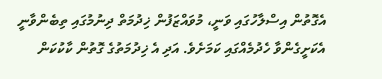އެގޮތުން އިސްލާހުގައި ވަނީ، މުވައްޒަފުން ޚިދުމަތް ދިނުމުގައި ތިބެންވާނީ އެކަށީގެންވާ ހެދުމެއްގައި ކަމަށެވެ. އަދި އެ ޚިދުމަތުގެ ގޮތުން ކާކުކަން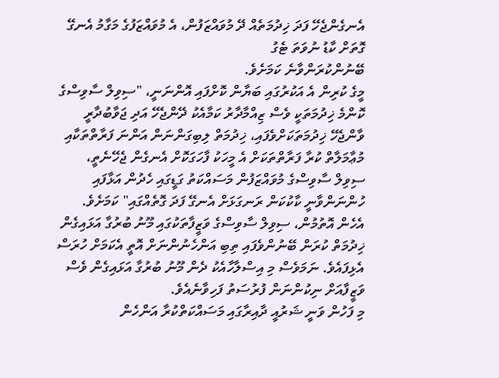އެނގެންޖެހޭ ފަދަ ޚިދުމަތެއް ދޭ މުވައްޒަފުން، އެ މުވައްޒަފުގެ މަގާމު އެނގޭ ގޮތަށް ކާޑު ނުވަތަ ޓެގު
ބޭނުންކުރަންވާނެ ކަމަށެވެ.
މީގެ ކުރިން އެ އަކުރުގައި ބަޔާން ކޮށްފައި އޮންނަނީ، "ސިވިލް ސާވިސްގެ ކޮންމެ ޚިދުމަތަކީ ވެސް ޒިއްމާދާރު ކަމާއެކު ދޭންޖެހޭ އަދި ޖަވާބުދާރީ ވާންޖެހޭ ޚިދުމަތަކަށްވެފައި، ޚިދުމަތް ލިބިގަންނަން އަންނަ ފަރާތްތަކާއި މުޢާމަލާތް ކުރާ ފަރާތްތަކަށް އެ މީހަކު ފާހަގަކޮށް އެނގެން ޖެހޭނެތީ، ސިވިލް ސާވިސްގެ މުވައްޒަފުން މަސައްކަތު ގަޑީގައި ހެދުން އަޅާފައި ހުންނަންވާނީ ކާކުކަން ރަނގަޅަށް އެނގޭ ފަދަ ގޮތެއްގައި" ކަމަށެވެ.
އެހެން އޮތުމުން، ސިވިލް ސާވިސްގެ ވަޒީފާތަކުގައި މޫނު ބުރުގާ އަޅައިގެން ޚިދުމަތް ކުރަން ބޭނުންވެފައި ތިބި އަންހެނުންނަށް އޮތީ އެކަމަށް ހުރަސް އެޅިފައެވެ. ނަމަވެސް މި އިސްލާހާއެކު ދެން މޫނު ބުރުގާ އަޅައިގެން ވެސް ވަޒީފާއަށް ނިކުންނަން ފުރުސަތު ފަހިވާނެއެވެ.
މި ފަހުން ވަނީ ޝަރުއީ ދާއިރާގައި މަސައްކަތްކުރާ އަންހެން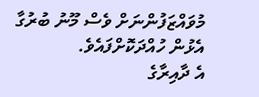މުވައްޒަފުންނަށް ވެސް މޫނު ބުރުގާ އެޅުން ހުއްދަކޮށްފައެވެ.
އެ ދާއިރާގެ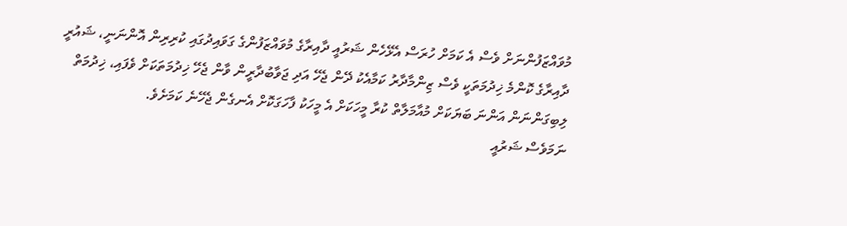މުވައްޒަފުންނަށް ވެސް އެ ކަމަށް ހުރަސް އެޅޭހެން ޝަރުއީ ދާއިރާގެ މުވައްޒަފުންގެ ގަވައިދުގައި ކުރިރިން އޮންނަނީ، ޝައުރީ ދާއިރާގެ ކޮންމެ ޚިދުމަތަކީ ވެސް ޒިންމާދާރު ކަމާއެކު ދޭން ޖެހޭ އަދި ޖަވާބުދާރީން ވާން ޖެހޭ ޚިދުމަތަކަށް ވެފައި، ޚިދުމަތް ލިބިގަންނަން އަންނަ ބަޔަކަށް މުއާމަލާތް ކުރާ މީހަކަށް އެ މީހަކު ފާހަގަކޮށް އެނގެން ޖެހޭނެ ކަމަށެވެ.
ނަމަވެސް ޝަރުއީ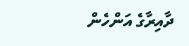ދާއިރާގެ އަންހެން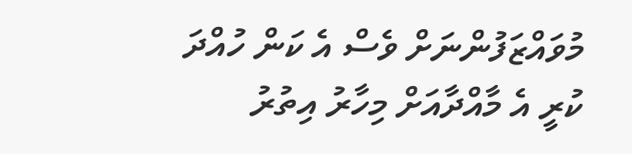މުވައްޒަފުންނަށް ވެސް އެ ކަން ހުއްދަ ކުރީ އެ މާއްދާއަށް މިހާރު އިތުރު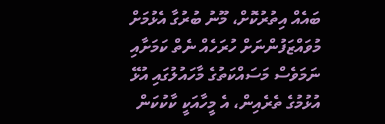ބައެއް އިތުރުކޮށް، މޫނު ބުރުގާ އެޅުމަށް މުވައްޒަފުންނަށް ހުރަހެއް ނެތް ކަމަށާއި ނަމަވެސް މަސައްކަތުގެ މާހައުލުގައި އުޅޭ އުޅުމުގެ ތެރެއިން، އެ މީހާއަކީ ކާކުކަން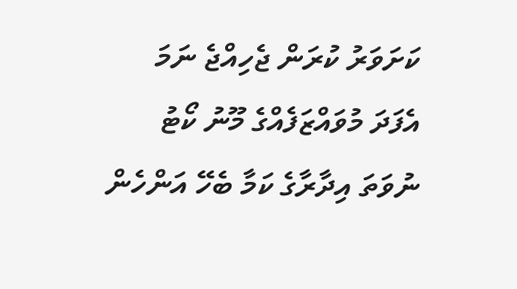ކަށަވަރު ކުރަން ޖެހިއްޖެ ނަމަ އެފަދަ މުވައްޒަފެއްގެ މޫނު ކޯޓު ނުވަތަ އިދާރާގެ ކަމާ ބެހޭ އަންހެން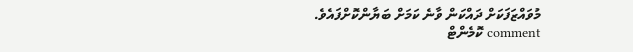މުވައްޒަފަކަށް ދައްކަން ވާނެ ކަމަށް ބަޔާންކޮށްފައެވެ.
comment ކޮމެންޓް